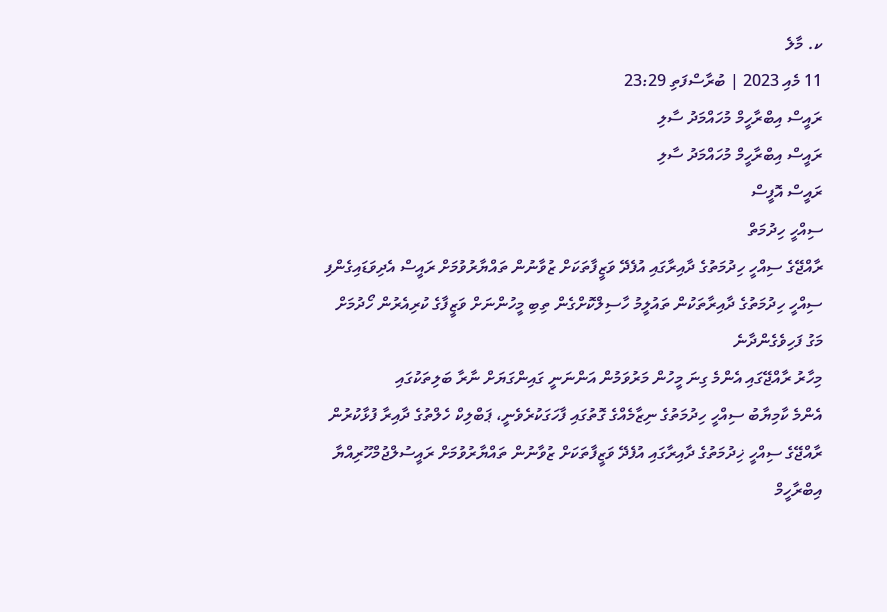ކ. މާލެ
11 މެއި 2023 | ބުރާސްފަތި 23:29
ރައީސް އިބްރާހީމް މުހައްމަދު ސާލި
ރައީސް އިބްރާހީމް މުހައްމަދު ސާލި
ރައީސް އޮފީސް
ސިއްހީ ހިދުމަތް
ރާއްޖޭގެ ސިއްހީ ހިދުމަތުގެ ދާއިރާގައި އުފެދޭ ވަޒީފާތަކަށް ޒުވާނުން ތައްޔާރުވުމަށް ރައީސް އެދިވަޑައިގެންފި
ސިއްހީ ހިދުމަތުގެ ދާއިރާތަކުން ތައުލީމު ހާސިލްކޮށްގެން ތިބި މީހުންނަށް ވަޒީފާގެ ކުރިއެރުން ހޯދުމަށް މަގު ފަހިވެގެންދާނެ
މިހާރު ރާއްޖޭގައި އެންމެ ގިނަ މީހުން މަރުވަމުން އަންނަނީ ގައިންގަޔަށް ނާރާ ބަލިތަކުގައި
އެންމެ ކާމިޔާބު ސިއްހީ ހިދުމަތުގެ ނިޒާމެއްގެ ގޮތުގައި ފާހަގަކުރެވެނީ، ޕަބްލިކް ހެލްތުގެ ދާއިރާ ފުޅާކުރުން
ރާއްޖޭގެ ސިއްހީ ޚިދުމަތުގެ ދާއިރާގައި އުފެދޭ ވަޒީފާތަކަށް ޒުވާނުން ތައްޔާރުވުމަށް ރައީސުލްޖުމްހޫރިއްޔާ އިބްރާހީމް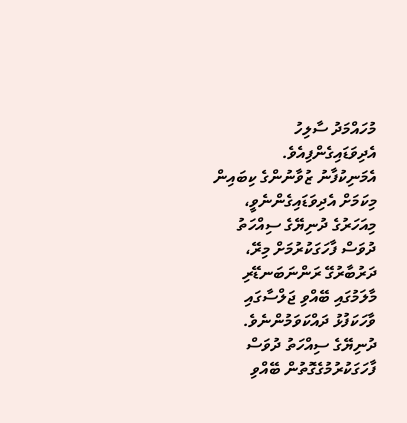މުހައްމަދު ސާލިހު އެދިވަޑައިގެންފިއެވެ.
އެމަނިކުފާނު ޒުވާނުންގެ ކިބައިން މިކަމަށް އެދިވަޑައިގެންނެވީ، މިއަހަރުގެ ދުނިޔޭގެ ސިއްހަތު ދުވަސް ފާހަގަކުރުމަށް މިރޭ، ދަރުބާރުގޭ ރަންނަބަނޑޭރި މާލަމުގައި ބޭއްވި ޖަލްސާގައި ވާހަކަފުޅު ދައްކަވަމުންނެވެ.
ދުނިޔޭގެ ސިއްހަތު ދުވަސް ފާހަގަކުރުމުގެގޮތުން ބޭއްވި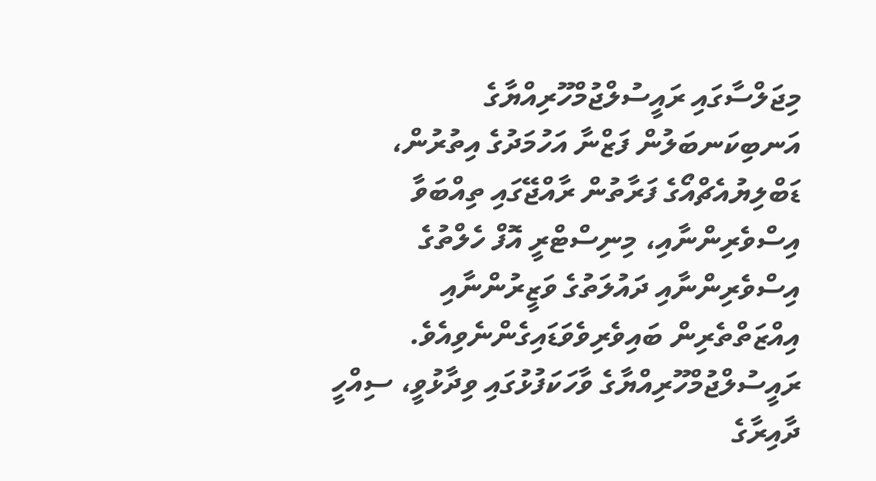މިޖަލްސާގައި ރައީސުލްޖުމްހޫރިއްޔާގެ އަނބިކަނބަލުން ފަޒްނާ އަހުމަދުގެ އިތުރުން، ޑަބްލިޔުއެޗްއޯގެ ފަރާތުން ރާއްޖޭގައި ތިއްބަވާ އިސްވެރިންނާއި، މިނިސްޓްރީ އޮފް ހެލްތުގެ އިސްވެރިންނާއި ދައުލަތުގެ ވަޒީރުންނާއި އިއްޒަތްތެރިން ބައިވެރިވެވަޑައިގެންނެވިއެވެ.
ރައީސުލްޖުމްހޫރިއްޔާގެ ވާހަކަފުޅުގައި ވިދާޅުވީ، ސިއްހީ ދާއިރާގެ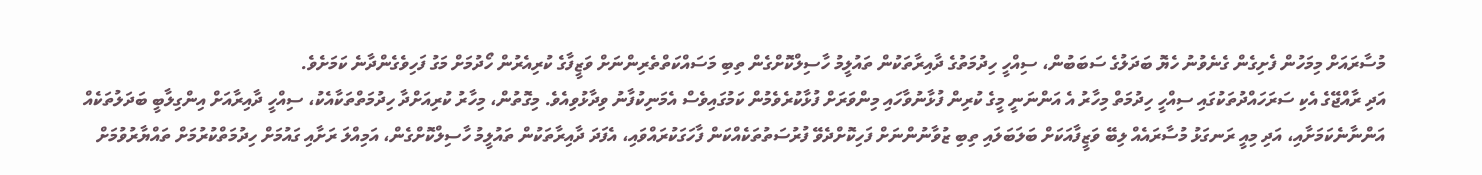މުސާރައަށް މިމަހުން ފެށިގެން ގެނެވުނު ހެޔޮ ބަދަލުގެ ސަބަބުން، ސިއްހީ ހިދުމަތުގެ ދާއިރާތަކުން ތައުލީމު ހާސިލްކޮށްގެން ތިބި މަސައްކަތްތެރިންނަށް ވަޒީފާގެ ކުރިއެރުން ހޯދުމަށް މަގު ފަހިވެގެންދާނެ ކަމަށެވެ.
އަދި ރާއްޖޭގެ އެކި ސަރަހައްދުތަކުގައި ސިއްހީ ހިދުމަތް މިހާރު އެ އަންނަނީ މީގެ ކުރިން ފުޅާނުވާހައި މިންވަރަށް ފުޅާކުރެވެމުން ކަމުގައިވެސް އެމަނިކުފާނު ވިދާޅުވިއެވެ. މިގޮތުން، މިހާރު ކުރިއަށްދާ ހިދުމަތްތަކާއެކު، ސިއްހީ ދާއިރާއަށް އިންގިލާބީ ބަދަލުތަކެއް އަންނާނެކަމަށާއި، އަދި މިއީ ރަނގަޅު މުސާރައެއް ލިބޭ ވަޒީފާއަކަށް ބަލަބަލައި ތިބި ޒުވާނުންނަށް ފަހިކޮށްދެވޭ ފުރުސަތުތަކެއްކަން ފާހަގަކުރައްވައި، އެފަދަ ދާއިރާތަކުން ތައުލީމު ހާސިލްކޮށްގެން، އަމިއްލަ ރަށާއި ގައުމަށް ހިދުމަތްކުރުމަށް ތައްޔާރުވުމަށް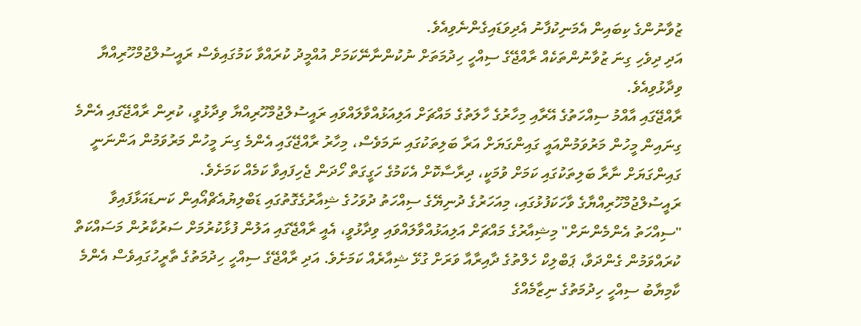ޒުވާނުންގެ ކިބައިން އެމަނިކުފާނު އެދިވަޑައިގެންނެވިއެވެ.
އަދި ދިވެހި ގިނަ ޒުވާނުންތަކެއް ރާއްޖޭގެ ސިއްހީ ހިދުމަތަށް ނުކުންނާނޭކަމަށް އުއްމީދު ކުރައްވާ ކަމުގައިވެސް ރައީސުލްޖުމްހޫރިއްޔާ ވިދާޅުވިއެވެ.
ރާއްޖޭގައި އާއްމު ސިއްހަތުގެ އޭރާއި މިހާރުގެ ހާލަތުގެ މައްޗަށް އަލިއަޅުއްވާލައްވައި ރައީސުލްޖުމްހޫރިއްޔާ ވިދާޅުވީ، ކުރިން ރާއްޖޭގައި އެންމެ ގިނައިން މީހުން މަރުވަމުންއައީ ގައިންގަޔަށް އަރާ ބަލިތަކުގައި ނަމަވެސް، މިހާރު ރާއްޖޭގައި އެންމެ ގިނަ މީހުން މަރުވަމުން އަންނަނީ ގައިންގަޔަށް ނާރާ ބަލިތަކުގައި ކަމަށް ވުމަކީ، ދިރާސާކޮށް އެކަމުގެ ހަގީގަތް ހޯދަން ޖެހިފައިވާ ކަމެއް ކަމަށެވެ.
ރައީސުލްޖުމްހޫރިއްޔާގެ ވާހަކަފުޅުގައި، މިއަހަރުގެ ދުނިޔޭގެ ސިއްހަތު ދުވަހުގެ ޝިއާރުގެގޮތުގައި ޑަބްލިޔުއެޗްއޯއިން ކަނޑައަޅާފައިވާ "ސިއްހަތު އެންމެންނަށް" މިޝިއާރުގެ މައްޗަށް އަލިއަޅުއްވާލައްވައި ވިދާޅުވީ، އެއީ ރާއްޖޭގައި އަލުން ފުޅާކުރުމަށް ސަރުކާރުން މަސައްކަތް ކުރައްވަމުން ގެންދަވާ، ޕަބްލިކް ހެލްތުގެ ދާއިރާއާ ވަރަށް ގުޅޭ ޝިއާރެއް ކަމަށެވެ. އަދި ރާއްޖޭގެ ސިއްހީ ހިދުމަތުގެ ތާރީހުގައިވެސް އެންމެ ކާމިޔާބު ސިއްހީ ހިދުމަތުގެ ނިޒާމެއްގެ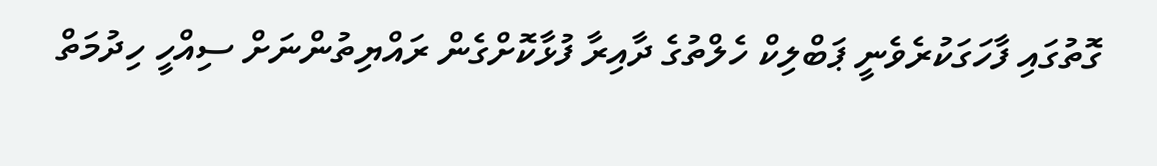ގޮތުގައި ފާހަގަކުރެވެނީ ޕަބްލިކް ހެލްތުގެ ދާއިރާ ފުޅާކޮށްގެން ރައްޔިތުންނަށް ސިއްހީ ހިދުމަތް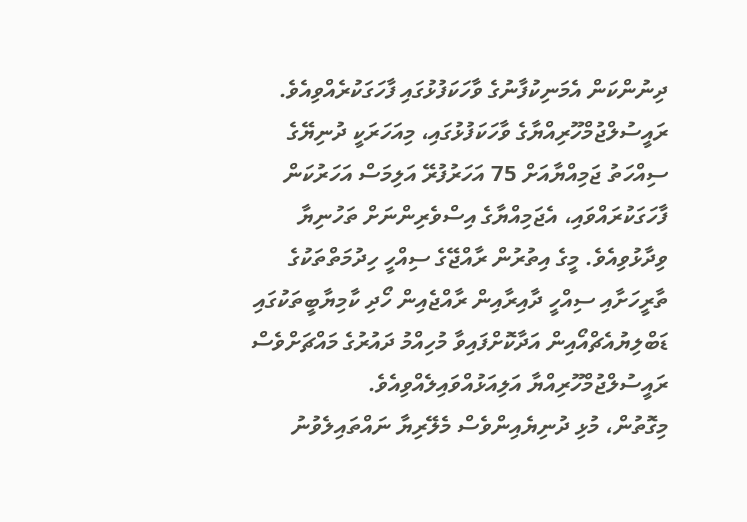ދިނުންކަން އެމަނިކުފާނުގެ ވާހަކަފުޅުގައި ފާހަގަކުރެއްވިއެވެ.
ރައީސުލްޖުމްހޫރިއްޔާގެ ވާހަކަފުޅުގައި، މިއަހަރަކީ ދުނިޔޭގެ ސިއްހަތު ޖަމިއްޔާއަށް 75 އަހަރުފުރޭ އަލިމަސް އަހަރުކަން ފާހަގަކުރައްވައި، އެޖަމިއްޔާގެ އިސްވެރިންނަށް ތަހުނިޔާ ވިދާޅުވިއެވެ. މީގެ އިތުރުން ރާއްޖޭގެ ސިއްހީ ހިދުމަތްތަކުގެ ތާރީހަށާއި ސިއްހީ ދާއިރާއިން ރާއްޖެއިން ހޯދި ކާމިޔާބީތަކުގައި ޑަބްލިޔުއެޗްއޯއިން އަދާކޮށްފައިވާ މުހިއްމު ދައުރުގެ މައްޗަށްވެސް ރައީސުލްޖުމްހޫރިއްޔާ އަލިއަޅުއްވައިލެއްވިއެވެ.
މިގޮތުން، މުޅި ދުނިޔެއިންވެސް މެލޭރިޔާ ނައްތައިލެވުނު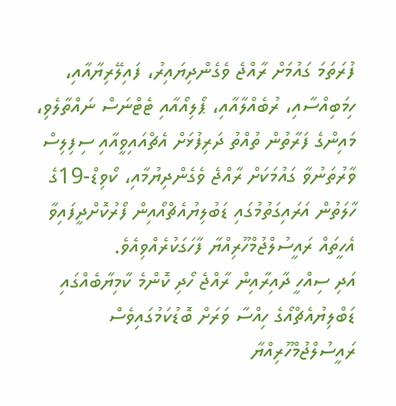ފުރަތަމަ ގައުމަށް ރާއްޖެ ވެގެންދިޔައިރު، ފައިލޭރިޔާއާއި، ހިމަބިއްސާއި، ރުބެއްލާއާއި، ޕޯލިއޯއާއި ޓެޓްނަސް ނައްތާލެވި، މައިންގެ ފަރާތުން ތުއްތު ދަރިފުޅަށް އެޗްއައިވީއާއި ސިފިލިސް ވާރުތަނުވާ ގައުމަކަށް ރާއްޖެ ވެގެންދިޔުމާއި، ކޯވިޑް-19ގެ ހާލަތުން އަރައިގަތުމުގައި ޑަބުލިޔުއެޗްއޯއިން ފޯރުކޮށްދީފައިވާ އެހީތައް ރައީސުލްޖުމްހޫރިއްޔާ ފާހަގަކުރެއްވިއެވެ.
އަދި ސިއްހީ ދާއިރާއިން ރާއްޖެ ހޯދި ކޮންމެ ކާމިޔާބެއްގައި ޑަބްލިޔުއެޗްއޯގެ ހިއްސާ ވަރަށް ބޮޑުކަމުގައިވެސް ރައީސުލްޖުމްހޫރިއްޔާ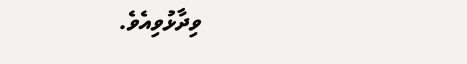ވިދާޅުވިއެވެ.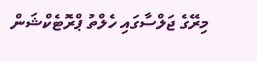މިރޭގެ ޖަލްސާގައި ހެލްތު ޕްރޮޓެކްޝަން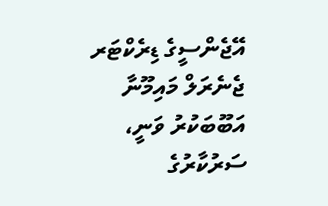އޭޖެންސީގެ ޑިރެކްޓަރ ޖެނެރަލް މައިމޫނާ އަބޫބަކުރު ވަނީ، ސަރުކާރުގެ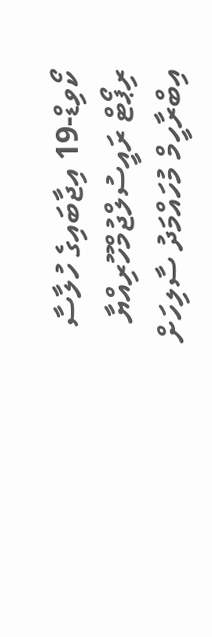ކޯވިޑް-19 އިޖާބައިގެ ހުލާސާ ރިޕޯޓް ރައީސުލްޖުމްހޫރިއްޔާ އިބްރާހީމް މުހައްމަދު ސާލިހަށް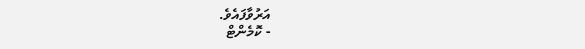އަރުވާފައެވެ.
- ކޮމެންޓް